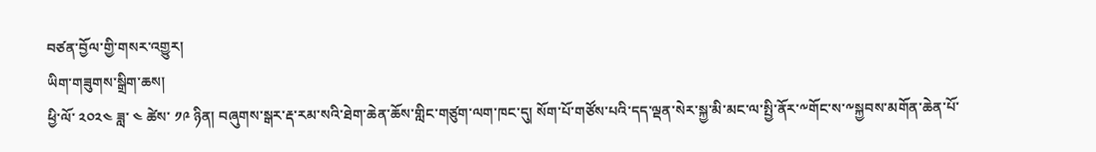བཙན་བྱོལ་གྱི་གསར་འགྱུར།
ཡིག་གཟུགས་སྒྲིག་ཆས།
ཕྱི་ལོ་ ༢༠༢༤ ཟླ་ ༤ ཚེས་ ༡༩ ཉིན། བཞུགས་སྒར་རྡ་རམ་སའི་ཐེག་ཆེན་ཆོས་གླིང་གཙུག་ལག་ཁང་དུ། སོག་པོ་གཙོས་པའི་དད་ལྡན་སེར་སྐྱ་མི་མང་ལ་སྤྱི་ནོར་༸གོང་ས་༸སྐྱབས་མགོན་ཆེན་པོ་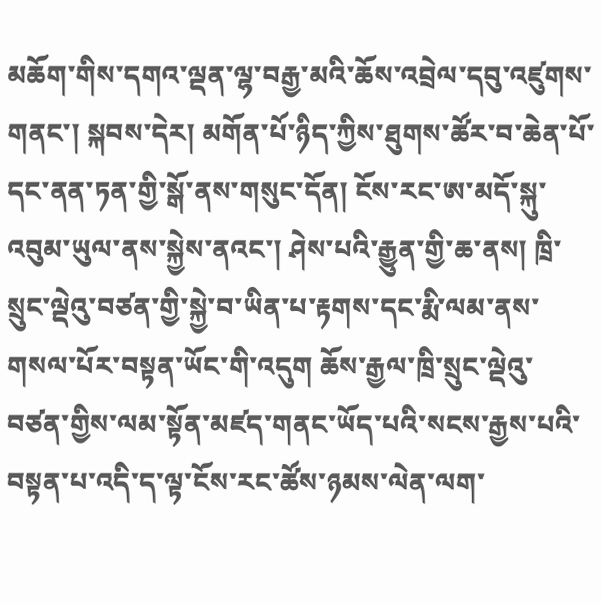མཆོག་གིས་དགའ་ལྡན་ལྷ་བརྒྱ་མའི་ཆོས་འབྲེལ་དབུ་འཛུགས་གནང་། སྐབས་དེར། མགོན་པོ་ཉིད་ཀྱིས་ཐུགས་ཚོར་བ་ཆེན་པོ་དང་ནན་ཏན་གྱི་སྒོ་ནས་གསུང་དོན། ངོས་རང་ཨ་མདོ་སྐུ་འབུམ་ཡུལ་ནས་སྐྱེས་ནའང་། ཤེས་པའི་རྒྱུན་གྱི་ཆ་ནས། ཁྲི་སྲུང་ལྡེའུ་བཙན་གྱི་སྐྱེ་བ་ཡིན་པ་རྟགས་དང་རྨི་ལམ་ནས་གསལ་པོར་བསྟན་ཡོང་གི་འདུག ཆོས་རྒྱལ་ཁྲི་སྲུང་ལྡེའུ་བཙན་གྱིས་ལམ་སྟོན་མཛད་གནང་ཡོད་པའི་སངས་རྒྱས་པའི་བསྟན་པ་འདི་ད་ལྟ་ངོས་རང་ཚོས་ཉམས་ལེན་ལག་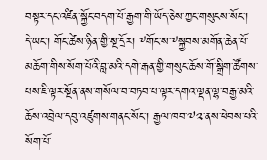བསྟར་དང་འཛིན་སྐྱོང་བདག་པོ་རྒྱག་གི་ཡོད་ཅེས་ཀྱང་གསུངས་སོང་།
དེ་ཡང་། གོང་ཚེས་ཉིན་གྱི་སྔ་དྲོར། ༸གོང་ས་༸སྐྱབས་མགོན་ཆེན་པོ་མཆོག་གིས་སོག་པོའི་བླ་མའི་དགེ་རྒན་གྱི་གསུང་ཆོས་གོ་སྒྲིག་ཚོགས་པས་ཇི་ལྟར་སྔོན་ནས་གསོལ་བ་བཏབ་པ་ལྟར་དགའ་ལྡན་ལྷ་བརྒྱ་མའི་ཆོས་འབྲེལ་དབུ་འཛུགས་གནང་སོང་། རྒྱལ་ཁབ་༧༢་ནས་ཕེབས་པའི་སོག་པོ་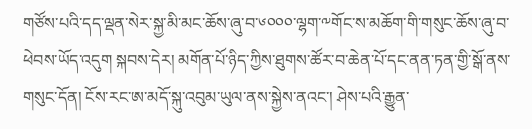གཙོས་པའི་དད་ལྡན་སེར་སྐྱ་མི་མང་ཆོས་ཞུ་བ་༦༠༠༠་ལྷག་༸གོང་ས་མཆོག་གི་གསུང་ཆོས་ཞུ་བ་ཕེབས་ཡོད་འདུག སྐབས་དེར། མགོན་པོ་ཉིད་ཀྱིས་ཐུགས་ཚོར་བ་ཆེན་པོ་དང་ནན་ཏན་གྱི་སྒོ་ནས་གསུང་དོན། ངོས་རང་ཨ་མདོ་སྐུ་འབུམ་ཡུལ་ནས་སྐྱེས་ནའང་། ཤེས་པའི་རྒྱུན་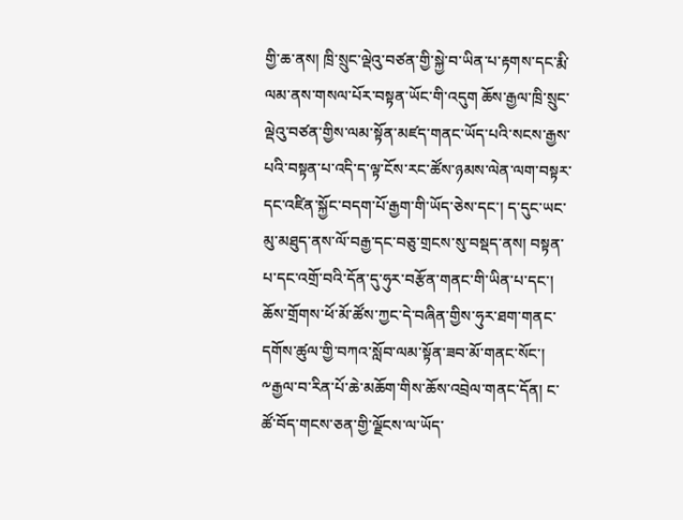གྱི་ཆ་ནས། ཁྲི་སྲུང་ལྡེའུ་བཙན་གྱི་སྐྱེ་བ་ཡིན་པ་རྟགས་དང་རྨི་ལམ་ནས་གསལ་པོར་བསྟན་ཡོང་གི་འདུག ཆོས་རྒྱལ་ཁྲི་སྲུང་ལྡེའུ་བཙན་གྱིས་ལམ་སྟོན་མཛད་གནང་ཡོད་པའི་སངས་རྒྱས་པའི་བསྟན་པ་འདི་ད་ལྟ་ངོས་རང་ཚོས་ཉམས་ལེན་ལག་བསྟར་དང་འཛིན་སྐྱོང་བདག་པོ་རྒྱག་གི་ཡོད་ཅེས་དང་། ད་དུང་ཡང་མུ་མཐུད་ནས་ལོ་བརྒྱ་དང་བཅུ་གྲངས་སུ་བསྡད་ནས། བསྟན་པ་དང་འགྲོ་བའི་དོན་དུ་ཧུར་བརྩོན་གནང་གི་ཡིན་པ་དང་། ཆོས་གྲོགས་ཕོ་མོ་ཚོས་ཀྱང་དེ་བཞིན་གྱིས་ཧུར་ཐག་གནང་དགོས་ཚུལ་གྱི་བཀའ་སློབ་ལམ་སྟོན་ཟབ་མོ་གནང་སོང་།
༸རྒྱལ་བ་རིན་པོ་ཆེ་མཆོག་གིས་ཆོས་འབྲེལ་གནང་དོན། ང་ཚོ་བོད་གངས་ཅན་གྱི་ལྗོངས་ལ་ཡོད་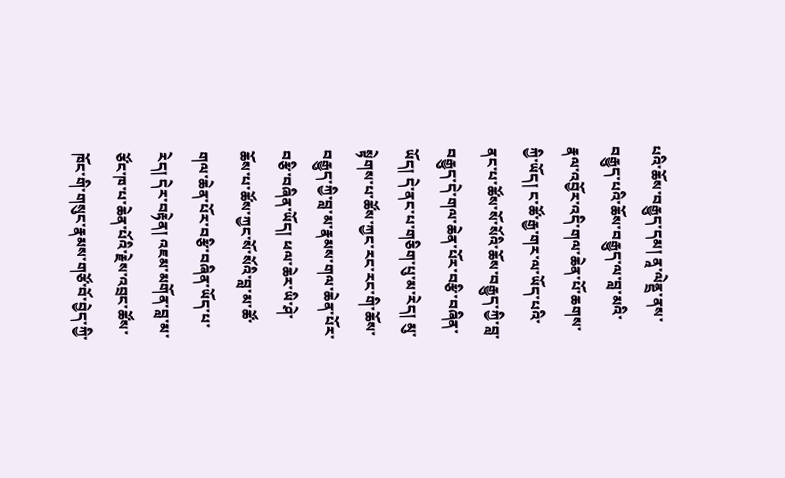པའི་ཆོས་བརྒྱུད་དམ། ནཱ་ལེནྡྲ་ནས་བརྒྱུད་པའི་ཆོས་བརྒྱུད་ལ་བླ་མའི་རྣལ་འབྱོར་འདི་གལ་ཆེན་པོ་ཆགས་ཀྱི་ཡོད། ང་ཚོ་རྒྱ་གར་ལ་ཡོད་པའི་ནང་པ་ཚོས་སོ་སོའི་ཆོས་བརྒྱུད་ཀྱི་བླ་བརྒྱུད་དེ་གལ་ཆེན་པོར་བརྩི་བཞིན་ཡོད། དེ་ནང་པ་གཅིག་པུ་མ་རེད། མུ་སྟེགས་པ་ཚོས་ཀྱང་རང་རང་གི་ཆོས་བརྒྱུད་ཀྱི་བླ་མ་རྣམས་གལ་ཆེན་པོར་བརྩི་བཞིན་ཡོད། ཕལ་ཆེར་ཡི་ཤེ་ཆོས་པ་ཚོས་ཀྱང་སོ་སོའི་བླ་མ་ཚོ་གལ་ཆེན་པོར་བརྩི་བཞིན་ཡོད་པ་རེད། དེར་བརྟེན། འཇམ་མགོན་བླ་མ་ཙོང་ཁ་པ་ཆེན་པོའི་རྗེས་འབྲང་ཚོས་ཁོང་གི་གསུང་རྣམས་གཙོ་བོ་བྱེད་ཀྱི་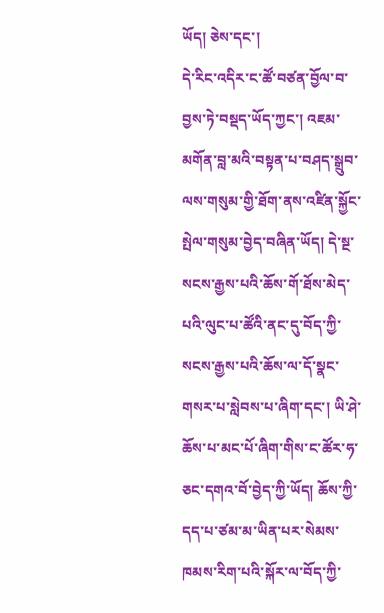ཡོད། ཅེས་དང་།
དེ་རིང་འདིར་ང་ཚོ་བཙན་བྱོལ་བ་བྱས་ཏེ་བསྡད་ཡོད་ཀྱང་། འཇམ་མགོན་བླ་མའི་བསྟན་པ་བཤད་སྒྲུབ་ལས་གསུམ་གྱི་ཐོག་ནས་འཛིན་སྐྱོང་སྤེལ་གསུམ་བྱེད་བཞིན་ཡོད། དེ་སྔ་སངས་རྒྱས་པའི་ཆོས་གོ་ཐོས་མེད་པའི་ལུང་པ་ཚོའི་ནང་དུ་བོད་ཀྱི་སངས་རྒྱས་པའི་ཆོས་ལ་དོ་སྣང་གསར་པ་སླེབས་པ་ཞིག་དང་། ཡི་ཤེ་ཆོས་པ་མང་པོ་ཞིག་གིས་ང་ཚོར་ཧ་ཅང་དགའ་བོ་བྱེད་ཀྱི་ཡོད། ཆོས་ཀྱི་དད་པ་ཙམ་མ་ཡིན་པར་སེམས་ཁམས་རིག་པའི་སྐོར་ལ་བོད་ཀྱི་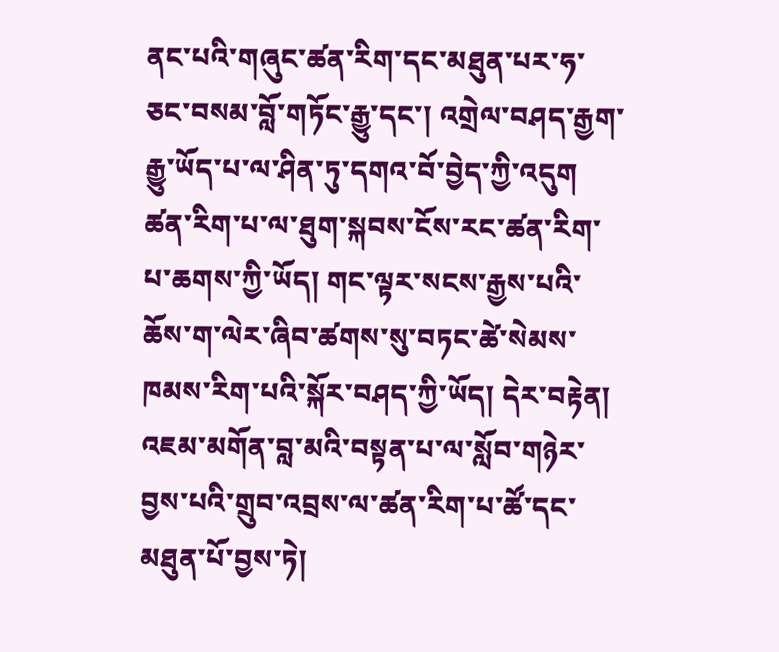ནང་པའི་གཞུང་ཚན་རིག་དང་མཐུན་པར་ཧ་ཅང་བསམ་བློ་གཏོང་རྒྱུ་དང་། འགྲེལ་བཤད་རྒྱག་རྒྱུ་ཡོད་པ་ལ་ཤིན་ཏུ་དགའ་བོ་བྱེད་ཀྱི་འདུག ཚན་རིག་པ་ལ་ཐུག་སྐབས་ངོས་རང་ཚན་རིག་པ་ཆགས་ཀྱི་ཡོད། གང་ལྟར་སངས་རྒྱས་པའི་ཆོས་ག་ལེར་ཞིབ་ཚགས་སུ་བཏང་ཚེ་སེམས་ཁམས་རིག་པའི་སྐོར་བཤད་ཀྱི་ཡོད། དེར་བརྟེན། འཇམ་མགོན་བླ་མའི་བསྟན་པ་ལ་སློབ་གཉེར་བྱས་པའི་གྲུབ་འབྲས་ལ་ཚན་རིག་པ་ཚོ་དང་མཐུན་པོ་བྱས་ཏེ།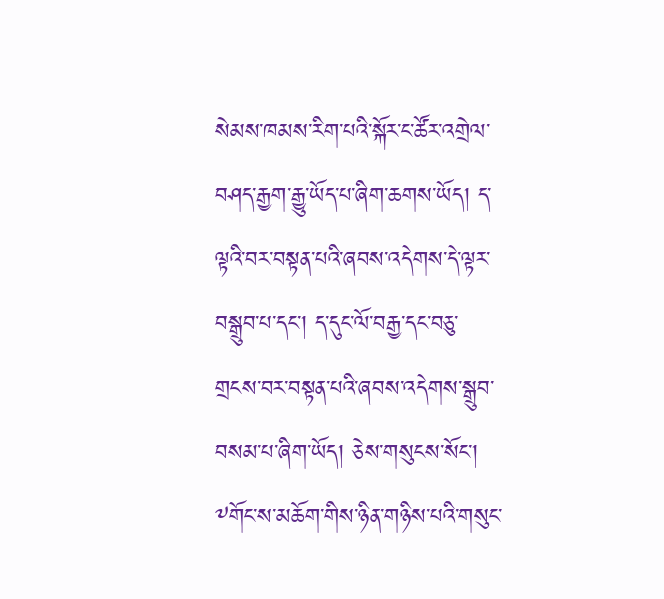སེམས་ཁམས་རིག་པའི་སྐོར་ང་ཚོར་འགྲེལ་བཤད་རྒྱག་རྒྱུ་ཡོད་པ་ཞིག་ཆགས་ཡོད། ད་ལྟའི་བར་བསྟན་པའི་ཞབས་འདེགས་དེ་ལྟར་བསྒྲུབ་པ་དང་། ད་དུང་ལོ་བརྒྱ་དང་བཅུ་གྲངས་བར་བསྟན་པའི་ཞབས་འདེགས་སྒྲུབ་བསམ་པ་ཞིག་ཡོད། ཅེས་གསུངས་སོང་།
༸གོང་ས་མཆོག་གིས་ཉིན་གཉིས་པའི་གསུང་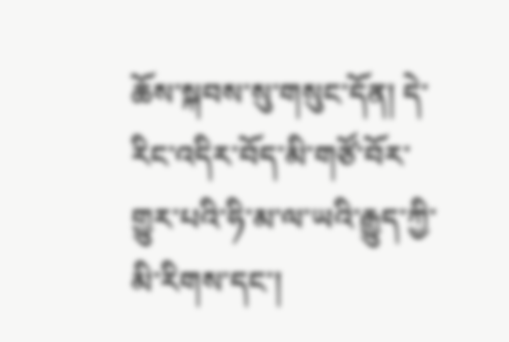ཆོས་སྐབས་སུ་གསུང་དོན། དེ་རིང་འདིར་བོད་མི་གཙོ་བོར་གྱུར་པའི་ཧི་མ་ལ་ཡའི་རྒྱུད་ཀྱི་མི་རིགས་དང་།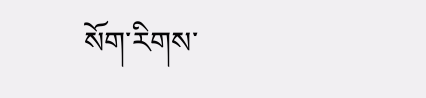སོག་རིགས་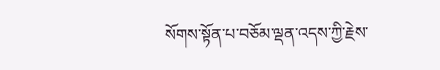སོགས་སྟོན་པ་བཅོམ་ལྡན་འདས་ཀྱི་རྗེས་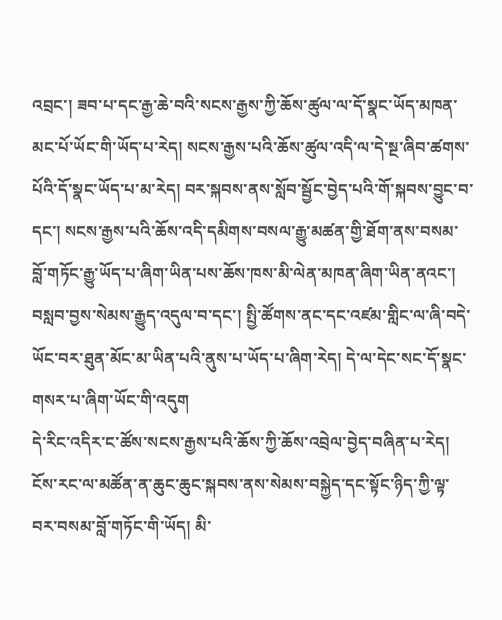འབྲང་། ཟབ་པ་དང་རྒྱ་ཆེ་བའི་སངས་རྒྱས་ཀྱི་ཆོས་ཚུལ་ལ་དོ་སྣང་ཡོད་མཁན་མང་པོ་ཡོང་གི་ཡོད་པ་རེད། སངས་རྒྱས་པའི་ཆོས་ཚུལ་འདི་ལ་དེ་སྔ་ཞིབ་ཚགས་པོའི་དོ་སྣང་ཡོད་པ་མ་རེད། བར་སྐབས་ནས་སློབ་སྦྱོང་བྱེད་པའི་གོ་སྐབས་བྱུང་བ་དང་། སངས་རྒྱས་པའི་ཆོས་འདི་དམིགས་བསལ་རྒྱུ་མཚན་གྱི་ཐོག་ནས་བསམ་བློ་གཏོང་རྒྱུ་ཡོད་པ་ཞིག་ཡིན་པས་ཆོས་ཁས་མི་ལེན་མཁན་ཞིག་ཡིན་ནའང་། བསླབ་བྱས་སེམས་རྒྱུད་འདུལ་བ་དང་། སྤྱི་ཚོགས་ནང་དང་འཛམ་གླིང་ལ་ཞི་བདེ་ཡོང་བར་ཐུན་མོང་མ་ཡིན་པའི་ནུས་པ་ཡོད་པ་ཞིག་རེད། དེ་ལ་དེང་སང་དོ་སྣང་གསར་པ་ཞིག་ཡོང་གི་འདུག
དེ་རིང་འདིར་ང་ཚོས་སངས་རྒྱས་པའི་ཆོས་ཀྱི་ཆོས་འབྲེལ་བྱེད་བཞིན་པ་རེད། ངོས་རང་ལ་མཚོན་ན་ཆུང་ཆུང་སྐབས་ནས་སེམས་བསྐྱེད་དང་སྟོང་ཉིད་ཀྱི་ལྟ་བར་བསམ་བློ་གཏོང་གི་ཡོད། མི་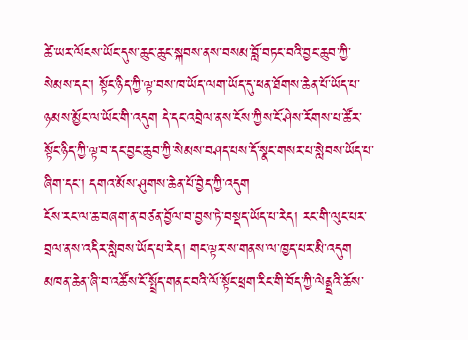ཚེ་ཡར་ལོངས་ཡོང་དུས་ཆུང་ཆུང་སྐབས་ནས་བསམ་བློ་བཏང་བའི་བྱང་ཆུབ་ཀྱི་སེམས་དང་། སྟོང་ཉིད་ཀྱི་ལྟ་བས་ཁ་ཡོད་ལག་ཡོད་དུ་ཕན་ཐོགས་ཆེན་པོ་ཡོད་པ་ཉམས་མྱོང་ལ་ཡོང་གི་འདུག དེ་དང་འབྲེལ་ནས་ངོས་ཀྱིས་ངོ་ཤེས་རོགས་པ་ཚོར་སྟོང་ཉིད་ཀྱི་ལྟ་བ་དང་བྱང་ཆུབ་ཀྱི་སེམས་བཤད་པས་དོ་སྣང་གསར་པ་སླེབས་ཡོད་པ་ཞིག་དང་། དགའ་མོས་ཤུགས་ཆེན་པོ་བྱེད་ཀྱི་འདུག
ངོས་རང་ལ་ཆ་བཞག་ན་བཙན་བྱོལ་བ་བྱས་ཏེ་བསྡད་ཡོད་པ་རེད། རང་གི་ལུང་པར་བྲལ་ནས་འདིར་སླེབས་ཡོད་པ་རེད། གང་ལྟར་ས་གནས་ལ་ཁྱད་པར་མི་འདུག མཁན་ཆེན་ཞི་བ་འཚོས་ངོ་སྤྲོད་གནང་བའི་ལོ་སྟོང་ཕྲག་རིང་གི་བོད་ཀྱི་ལེནྡྲའི་ཆོས་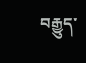བརྒྱུད་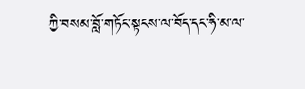ཀྱི་བསམ་བློ་གཏོང་སྟངས་ལ་བོད་དང་ཧི་མ་ལ་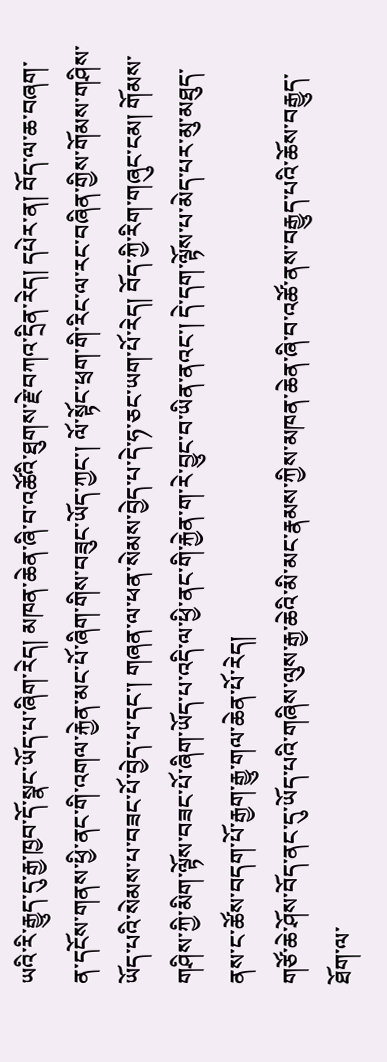ཡའི་རི་རྒྱུད་དུ་རྒྱ་ཁྱབ་དོ་སྣང་ཡོད་པ་ཞིག་རེད། མཁན་ཆེན་ཞི་བ་འཚོའི་ཐུགས་རྗེ་བཀའ་དྲིན་རེད། དཔེར་ན། བོད་ལ་ཆ་བཞག་ན་དངོས་གནས་ཕྱི་ནང་གི་འགལ་རྐྱེན་མང་པོ་ཞིག་གིས་བཟུང་ཡོད་ཀྱང་། ལོ་སྟོང་ཕྲག་གི་རིང་ལ་རང་བཞིན་གྱིས་གོམས་གཤིས་ཡོད་པའི་སེམས་པ་བཟང་པོ་བྱེད་པ་དང་། གཞན་ལ་ཕན་སེམས་བྱེད་པ་དེ་ཧ་ཅང་ཡག་པོ་རེད། བོད་ཀྱི་རིག་གཞུང་ངམ། གོམས་གཤིས་ཀྱི་མིག་ལྟོས་བཟང་པོ་ཞིག་ཡོད་པ་འདི་ལ་ཕྱི་ནང་གི་རྐྱེན་ག་རེ་བྱུང་བ་ཡིན་ནའང་། དེ་དག་ལྟོས་པ་མེད་པར་མུ་མཐུད་ནས་ང་ཚོས་བདག་པོ་རྒྱག་རྒྱུ་གལ་ཆེན་པོ་རེད།
གཙོ་ཆེ་ཤོས་བོད་ནང་དུ་ཡོད་པའི་གཞིས་ལུས་རྒྱ་ཆེའི་མི་མང་རྣམས་ཀྱིས་མཁན་ཆེན་ཞི་བ་འཚོ་ནས་བརྒྱུད་པའི་ཆོས་བརྒྱུད་ཐོག་ལ་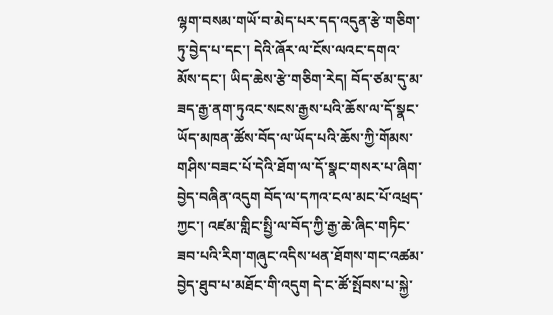ལྷག་བསམ་གཡོ་བ་མེད་པར་དད་འདུན་རྩེ་གཅིག་ཏུ་བྱེད་པ་དང་། དེའི་ཞོར་ལ་ངོས་ལའང་དགའ་མོས་དང་། ཡིད་ཆེས་རྩེ་གཅིག་རེད། བོད་ཙམ་དུ་མ་ཟད་རྒྱ་ནག་ཏུའང་སངས་རྒྱས་པའི་ཆོས་ལ་དོ་སྣང་ཡོད་མཁན་ཚོས་བོད་ལ་ཡོད་པའི་ཆོས་ཀྱི་གོམས་གཤིས་བཟང་པོ་དེའི་ཐོག་ལ་དོ་སྣང་གསར་པ་ཞིག་བྱེད་བཞིན་འདུག བོད་ལ་དཀའ་ངལ་མང་པོ་འཕྲད་ཀྱང་། འཛམ་གླིང་སྤྱི་ལ་བོད་ཀྱི་རྒྱ་ཆེ་ཞིང་གཏིང་ཟབ་པའི་རིག་གཞུང་འདིས་ཕན་ཐོགས་གང་འཚམ་བྱེད་ཐུབ་པ་མཐོང་གི་འདུག དེ་ང་ཚོ་སྤོབས་པ་སྐྱེ་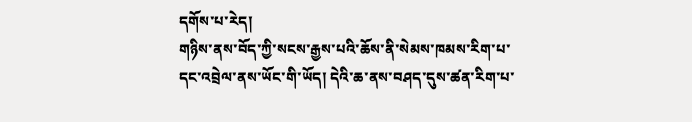དགོས་པ་རེད།
གཉིས་ནས་བོད་ཀྱི་སངས་རྒྱས་པའི་ཆོས་ནི་སེམས་ཁམས་རིག་པ་དང་འབྲེལ་ནས་ཡོང་གི་ཡོད། དེའི་ཆ་ནས་བཤད་དུས་ཚན་རིག་པ་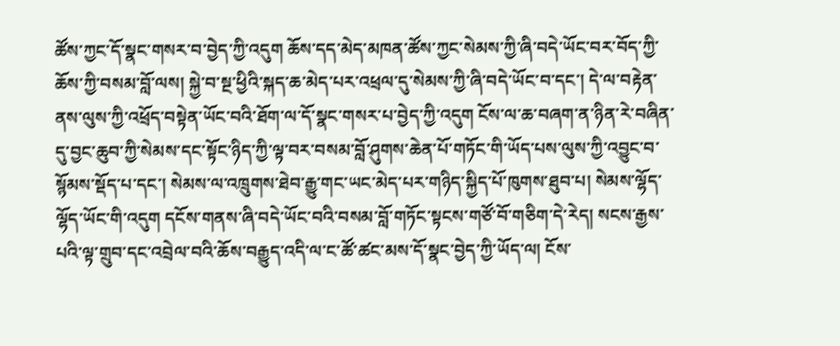ཚོས་ཀྱང་དོ་སྣང་གསར་བ་བྱེད་ཀྱི་འདུག ཆོས་དད་མེད་མཁན་ཚོས་ཀྱང་སེམས་ཀྱི་ཞི་བདེ་ཡོང་བར་བོད་ཀྱི་ཆོས་ཀྱི་བསམ་བློ་ལས། སྐྱེ་བ་སྔ་ཕྱིའི་སྐད་ཆ་མེད་པར་འཕྲལ་དུ་སེམས་ཀྱི་ཞི་བདེ་ཡོང་བ་དང་། དེ་ལ་བརྟེན་ནས་ལུས་ཀྱི་འཕྲོད་བསྟེན་ཡོང་བའི་ཐོག་ལ་དོ་སྣང་གསར་པ་བྱེད་ཀྱི་འདུག ངོས་ལ་ཆ་བཞག་ན་ཉིན་རེ་བཞིན་དུ་བྱང་ཆུབ་ཀྱི་སེམས་དང་སྟོང་ཉིད་ཀྱི་ལྟ་བར་བསམ་བློ་ཤུགས་ཆེན་པོ་གཏོང་གི་ཡོད་པས་ལུས་ཀྱི་འབྱུང་བ་སྙོམས་སྡོད་པ་དང་། སེམས་ལ་འཁྲུགས་ཐེབ་རྒྱུ་གང་ཡང་མེད་པར་གཉིད་སྐྱིད་པོ་ཁུགས་ཐུབ་པ། སེམས་ལྷོད་ལྷོད་ཡོང་གི་འདུག དངོས་གནས་ཞི་བདེ་ཡོང་བའི་བསམ་བློ་གཏོང་སྟངས་གཙོ་བོ་གཅིག་དེ་རེད། སངས་རྒྱས་པའི་ལྟ་གྲུབ་དང་འབྲེལ་བའི་ཆོས་བརྒྱུད་འདི་ལ་ང་ཚོ་ཚང་མས་དོ་སྣང་བྱེད་ཀྱི་ཡོད་ལ། ངོས་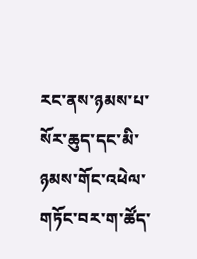རང་ནས་ཉམས་པ་སོར་ཆུད་དང་མི་ཉམས་གོང་འཕེལ་གཏོང་བར་ག་ཚོད་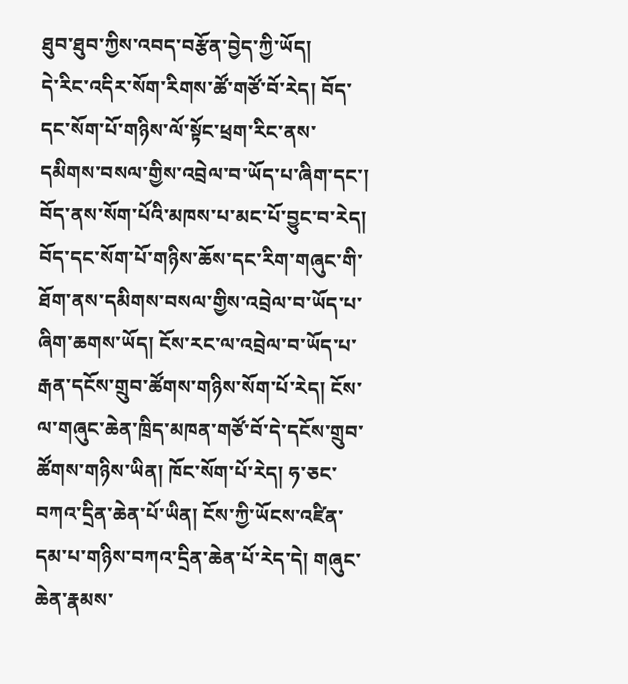ཐུབ་ཐུབ་ཀྱིས་འབད་བརྩོན་བྱེད་ཀྱི་ཡོད།
དེ་རིང་འདིར་སོག་རིགས་ཚོ་གཙོ་བོ་རེད། བོད་དང་སོག་པོ་གཉིས་ལོ་སྟོང་ཕྲག་རིང་ནས་དམིགས་བསལ་གྱིས་འབྲེལ་བ་ཡོད་པ་ཞིག་དང་། བོད་ནས་སོག་པོའི་མཁས་པ་མང་པོ་བྱུང་བ་རེད། བོད་དང་སོག་པོ་གཉིས་ཆོས་དང་རིག་གཞུང་གི་ཐོག་ནས་དམིགས་བསལ་གྱིས་འབྲེལ་བ་ཡོད་པ་ཞིག་ཆགས་ཡོད། ངོས་རང་ལ་འབྲེལ་བ་ཡོད་པ་རྒན་དངོས་གྲུབ་ཚོགས་གཉིས་སོག་པོ་རེད། ངོས་ལ་གཞུང་ཆེན་ཁྲིད་མཁན་གཙོ་བོ་དེ་དངོས་གྲུབ་ཚོགས་གཉིས་ཡིན། ཁོང་སོག་པོ་རེད། ཧ་ཅང་བཀའ་དྲིན་ཆེན་པོ་ཡིན། ངོས་ཀྱི་ཡོངས་འཛིན་དམ་པ་གཉིས་བཀའ་དྲིན་ཆེན་པོ་རེད་དེ། གཞུང་ཆེན་རྣམས་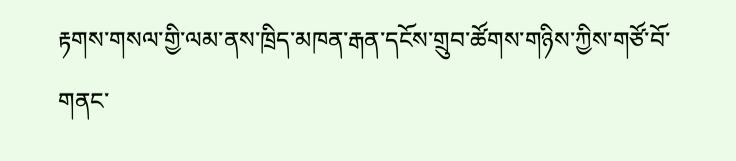རྟགས་གསལ་གྱི་ལམ་ནས་ཁྲིད་མཁན་རྒན་དངོས་གྲུབ་ཚོགས་གཉིས་ཀྱིས་གཙོ་བོ་གནང་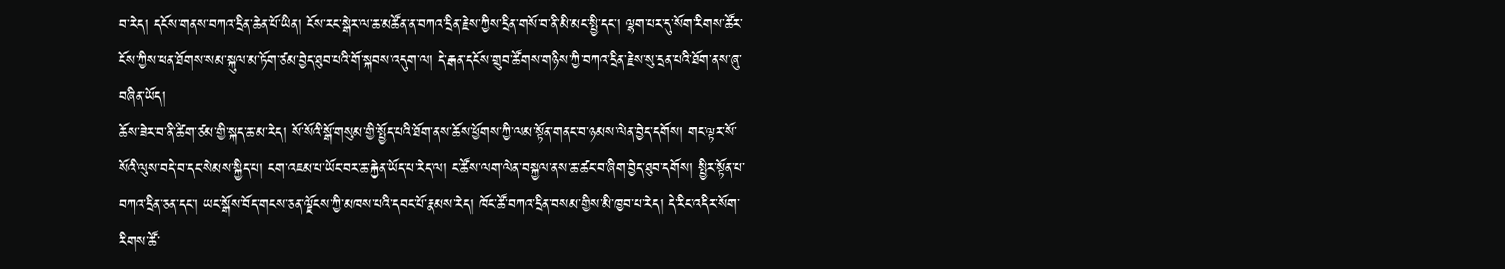བ་རེད། དངོས་གནས་བཀའ་དྲིན་ཆེན་པོ་ཡིན། ངོས་རང་སྒེར་ལ་ཆ་མཚོན་ན་བཀའ་དྲིན་རྗེས་ཀྱིས་དྲིན་གསོ་བ་ནི་མི་མང་སྤྱི་དང་། ལྷག་པར་དུ་སོག་རིགས་ཚོར་ངོས་ཀྱིས་ཕན་ཐོགས་སམ་སྐུལ་མ་ཏོག་ཙམ་བྱེད་ཐུབ་པའི་གོ་སྐབས་འདུག་ལ། དེ་རྒན་དངོས་གྲུབ་ཚོགས་གཉིས་ཀྱི་བཀའ་དྲིན་རྗེས་སུ་དྲན་པའི་ཐོག་ནས་ཞུ་བཞིན་ཡོད།
ཆོས་ཟེར་བ་ནི་ཚིག་ཙམ་གྱི་སྐད་ཆ་མ་རེད། སོ་སོའི་སྒོ་གསུམ་གྱི་སྤྱོད་པའི་ཐོག་ནས་ཆོས་ཕྱོགས་ཀྱི་ལམ་སྟོན་གནང་བ་ཉམས་ལེན་བྱེད་དགོས། གང་ལྟར་སོ་སོའི་ལུས་བདེ་བ་དང་སེམས་སྐྱིད་པ། ངག་འཇམ་པ་ཡོང་བར་ཆ་རྐྱེན་ཡོད་པ་རེད་ལ། ང་ཚོས་ལག་ལེན་བསྐྱལ་ནས་ཆ་ཚང་བ་ཞིག་བྱེད་ཐུབ་དགོས། སྤྱིར་སྟོན་པ་བཀའ་དྲིན་ཅན་དང་། ཡང་སྒོས་བོད་གངས་ཅན་ལྗོངས་ཀྱི་མཁས་པའི་དབང་པོ་རྣམས་རེད། ཁོང་ཚོ་བཀའ་དྲིན་བསམ་གྱིས་མི་ཁྱབ་པ་རེད། དེ་རིང་འདིར་སོག་རིགས་ཚོ་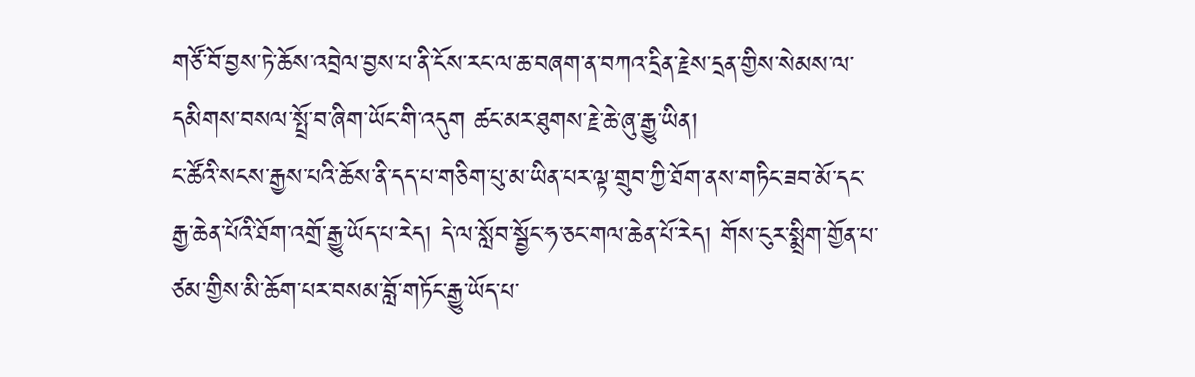གཙོ་བོ་བྱས་ཏེ་ཆོས་འབྲེལ་བྱས་པ་ནི་ངོས་རང་ལ་ཆ་བཞག་ན་བཀའ་དྲིན་རྗེས་དྲན་གྱིས་སེམས་ལ་དམིགས་བསལ་སྤྲོ་བ་ཞིག་ཡོང་གི་འདུག ཚང་མར་ཐུགས་རྗེ་ཆེ་ཞུ་རྒྱུ་ཡིན།
ང་ཚོའི་སངས་རྒྱས་པའི་ཆོས་ནི་དད་པ་གཅིག་པུ་མ་ཡིན་པར་ལྟ་གྲུབ་ཀྱི་ཐོག་ནས་གཏིང་ཟབ་མོ་དང་རྒྱ་ཆེན་པོའི་ཐོག་འགྲོ་རྒྱུ་ཡོད་པ་རེད། དེ་ལ་སློབ་སྦྱོང་ཧ་ཅང་གལ་ཆེན་པོ་རེད། གོས་ངུར་སྨྲིག་གྱོན་པ་ཙམ་གྱིས་མི་ཆོག་པར་བསམ་བློ་གཏོང་རྒྱུ་ཡོད་པ་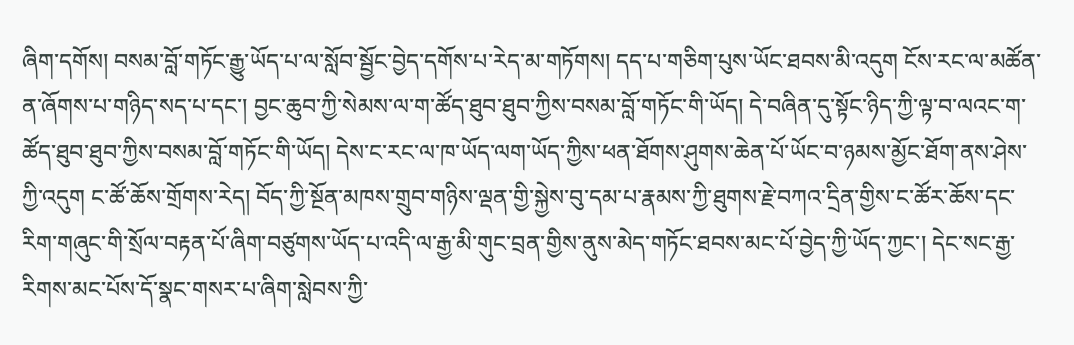ཞིག་དགོས། བསམ་བློ་གཏོང་རྒྱུ་ཡོད་པ་ལ་སློབ་སྦྱོང་བྱེད་དགོས་པ་རེད་མ་གཏོགས། དད་པ་གཅིག་པུས་ཡོང་ཐབས་མི་འདུག ངོས་རང་ལ་མཚོན་ན་ཞོགས་པ་གཉིད་སད་པ་དང་། བྱང་ཆུབ་ཀྱི་སེམས་ལ་ག་ཚོད་ཐུབ་ཐུབ་ཀྱིས་བསམ་བློ་གཏོང་གི་ཡོད། དེ་བཞིན་དུ་སྟོང་ཉིད་ཀྱི་ལྟ་བ་ལའང་ག་ཚོད་ཐུབ་ཐུབ་ཀྱིས་བསམ་བློ་གཏོང་གི་ཡོད། དེས་ང་རང་ལ་ཁ་ཡོད་ལག་ཡོད་ཀྱིས་ཕན་ཐོགས་ཤུགས་ཆེན་པོ་ཡོང་བ་ཉམས་མྱོང་ཐོག་ནས་ཤེས་ཀྱི་འདུག ང་ཚོ་ཆོས་གྲོགས་རེད། བོད་ཀྱི་སྔོན་མཁས་གྲུབ་གཉིས་ལྡན་གྱི་སྐྱེས་བུ་དམ་པ་རྣམས་ཀྱི་ཐུགས་རྗེ་བཀའ་དྲིན་གྱིས་ང་ཚོར་ཆོས་དང་རིག་གཞུང་གི་སྲོལ་བརྟན་པོ་ཞིག་བཙུགས་ཡོད་པ་འདི་ལ་རྒྱ་མི་གུང་བྲན་གྱིས་ནུས་མེད་གཏོང་ཐབས་མང་པོ་བྱེད་ཀྱི་ཡོད་ཀྱང་། དེང་སང་རྒྱ་རིགས་མང་པོས་དོ་སྣང་གསར་པ་ཞིག་སླེབས་ཀྱི་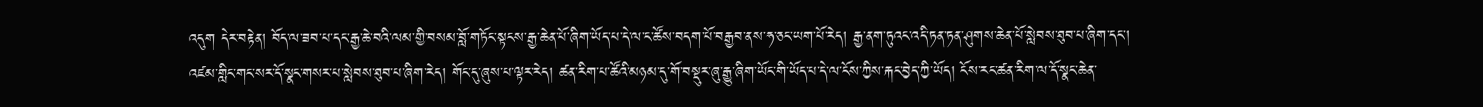འདུག དེར་བརྟེན། བོད་ལ་ཟབ་པ་དང་རྒྱ་ཆེ་བའི་ལམ་གྱི་བསམ་བློ་གཏོང་སྟངས་རྒྱ་ཆེན་པོ་ཞིག་ཡོད་པ་དེ་ལ་ང་ཚོས་བདག་པོ་བརྒྱབ་ནས་ཧ་ཅང་ཡག་པོ་རེད། རྒྱ་ནག་ཏུའང་འདི་ཏན་ཏན་ཤུགས་ཆེན་པོ་སླེབས་ཐུབ་པ་ཞིག་དང་། འཛམ་གླིང་གང་སར་དོ་སྣང་གསར་པ་སླེབས་ཐུབ་པ་ཞིག་རེད། གོང་དུ་ཞུས་པ་ལྟར་རེད། ཚན་རིག་པ་ཚོའི་མཉམ་དུ་གོ་བསྡུར་ཞུ་རྒྱུ་ཞིག་ཡོང་གི་ཡོད་པ་དེ་ལ་ངོས་ཀྱིས་རྐང་བྱེད་ཀྱི་ཡོད། ངོས་རང་ཚན་རིག་ལ་དོ་སྣང་ཆེན་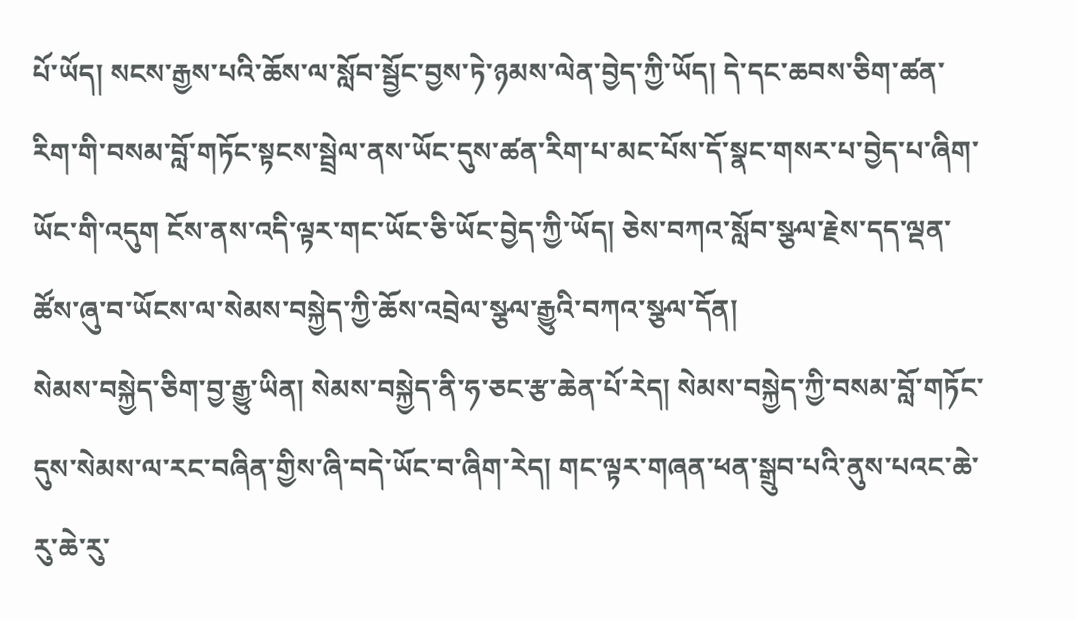པོ་ཡོད། སངས་རྒྱས་པའི་ཆོས་ལ་སློབ་སྦྱོང་བྱས་ཏེ་ཉམས་ལེན་བྱེད་ཀྱི་ཡོད། དེ་དང་ཆབས་ཅིག་ཚན་རིག་གི་བསམ་བློ་གཏོང་སྟངས་སྦྲེལ་ནས་ཡོང་དུས་ཚན་རིག་པ་མང་པོས་དོ་སྣང་གསར་པ་བྱེད་པ་ཞིག་ཡོང་གི་འདུག ངོས་ནས་འདི་ལྟར་གང་ཡོང་ཅི་ཡོང་བྱེད་ཀྱི་ཡོད། ཅེས་བཀའ་སློབ་སྩལ་རྗེས་དད་ལྡན་ཚོས་ཞུ་བ་ཡོངས་ལ་སེམས་བསྐྱེད་ཀྱི་ཆོས་འབྲེལ་སྩལ་རྒྱུའི་བཀའ་སྩལ་དོན།
སེམས་བསྐྱེད་ཅིག་བྱ་རྒྱུ་ཡིན། སེམས་བསྐྱེད་ནི་ཧ་ཅང་རྩ་ཆེན་པོ་རེད། སེམས་བསྐྱེད་ཀྱི་བསམ་བློ་གཏོང་དུས་སེམས་ལ་རང་བཞིན་གྱིས་ཞི་བདེ་ཡོང་བ་ཞིག་རེད། གང་ལྟར་གཞན་ཕན་སྒྲུབ་པའི་ནུས་པའང་ཆེ་རུ་ཆེ་རུ་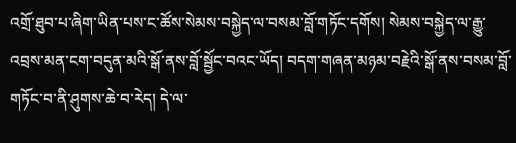འགྲོ་ཐུབ་པ་ཞིག་ཡིན་པས་ང་ཚོས་སེམས་བསྐྱེད་ལ་བསམ་བློ་གཏོང་དགོས། སེམས་བསྐྱེད་ལ་རྒྱུ་འབྲས་མན་ངག་བདུན་མའི་སྒོ་ནས་བློ་སྦྱོང་བའང་ཡོད། བདག་གཞན་མཉམ་བརྗེའི་སྒོ་ནས་བསམ་བློ་གཏོང་བ་ནི་ཤུགས་ཆེ་བ་རེད། དེ་ལ་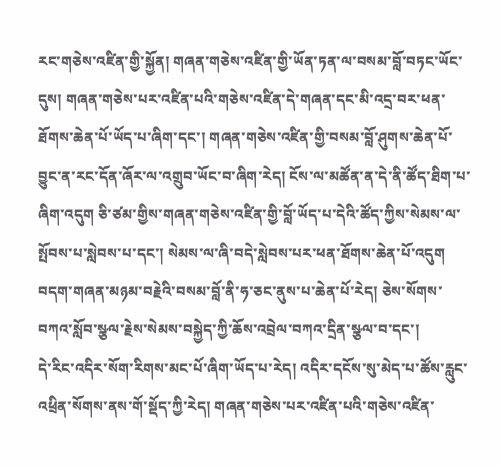རང་གཅེས་འཛིན་གྱི་སྐྱོན། གཞན་གཅེས་འཛིན་གྱི་ཡོན་ཏན་ལ་བསམ་བློ་བཏང་ཡོང་དུས། གཞན་གཅེས་པར་འཛིན་པའི་གཅེས་འཛིན་དེ་གཞན་དང་མི་འདྲ་བར་ཕན་ཐོགས་ཆེན་པོ་ཡོད་པ་ཞིག་དང་། གཞན་གཅེས་འཛིན་གྱི་བསམ་བློ་ཤུགས་ཆེན་པོ་བྱུང་ན་རང་དོན་ཞོར་ལ་འགྲུབ་ཡོང་བ་ཞིག་རེད། ངོས་ལ་མཚོན་ན་དེ་ནི་ཚོད་ཐིག་པ་ཞིག་འདུག ཅི་ཙམ་གྱིས་གཞན་གཅེས་འཛིན་གྱི་བློ་ཡོད་པ་དེའི་ཚོད་ཀྱིས་སེམས་ལ་སྤོབས་པ་སླེབས་པ་དང་། སེམས་ལ་ཞི་བདེ་སླེབས་པར་ཕན་ཐོགས་ཆེན་པོ་འདུག བདག་གཞན་མཉམ་བརྗེའི་བསམ་བློ་ནི་ཧ་ཅང་ནུས་པ་ཆེན་པོ་རེད། ཅེས་སོགས་བཀའ་སློབ་སྩལ་རྗེས་སེམས་བསྐྱེད་ཀྱི་ཆོས་འབྲེལ་བཀའ་དྲིན་སྩལ་བ་དང་།
དེ་རིང་འདིར་སོག་རིགས་མང་པོ་ཞིག་ཡོད་པ་རེད། འདིར་དངོས་སུ་མེད་པ་ཚོས་རླུང་འཕྲིན་སོགས་ནས་གོ་སྡོད་ཀྱི་རེད། གཞན་གཅེས་པར་འཛིན་པའི་གཅེས་འཛིན་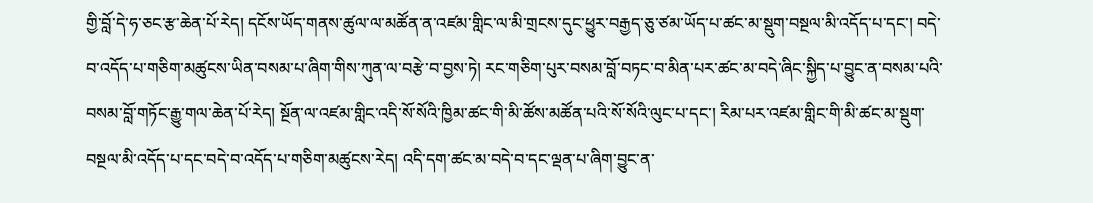གྱི་བློ་དེ་ཧ་ཅང་རྩ་ཆེན་པོ་རེད། དངོས་ཡོད་གནས་ཚུལ་ལ་མཚོན་ན་འཛམ་གླིང་ལ་མི་གྲངས་དུང་ཕྱུར་བརྒྱད་ཅུ་ཙམ་ཡོད་པ་ཚང་མ་སྡུག་བསྔལ་མི་འདོད་པ་དང་། བདེ་བ་འདོད་པ་གཅིག་མཚུངས་ཡིན་བསམ་པ་ཞིག་གིས་ཀུན་ལ་བརྩེ་བ་བྱས་ཏེ། རང་གཅིག་པུར་བསམ་བློ་བཏང་བ་མིན་པར་ཚང་མ་བདེ་ཞིང་སྐྱིད་པ་བྱུང་ན་བསམ་པའི་བསམ་བློ་གཏོང་རྒྱུ་གལ་ཆེན་པོ་རེད། སྔོན་ལ་འཛམ་གླིང་འདི་སོ་སོའི་ཁྱིམ་ཚང་གི་མི་ཚོས་མཚོན་པའི་སོ་སོའི་ལུང་པ་དང་། རིམ་པར་འཛམ་གླིང་གི་མི་ཚང་མ་སྡུག་བསྔལ་མི་འདོད་པ་དང་བདེ་བ་འདོད་པ་གཅིག་མཚུངས་རེད། འདི་དག་ཚང་མ་བདེ་བ་དང་ལྡན་པ་ཞིག་བྱུང་ན་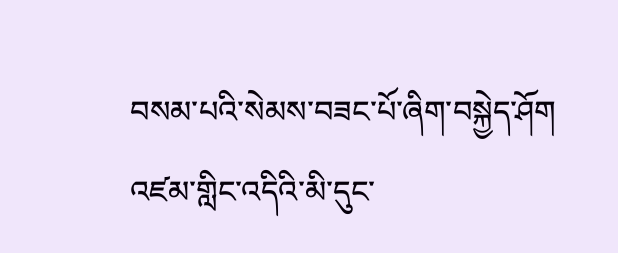བསམ་པའི་སེམས་བཟང་པོ་ཞིག་བསྐྱེད་ཤོག
འཛམ་གླིང་འདིའི་མི་དུང་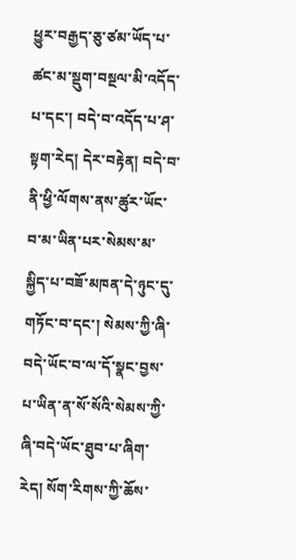ཕྱུར་བརྒྱད་ཅུ་ཙམ་ཡོད་པ་ཚང་མ་སྡུག་བསྔལ་མི་འདོད་པ་དང་། བདེ་བ་འདོད་པ་ཤ་སྟག་རེད། དེར་བརྟེན། བདེ་བ་ནི་ཕྱི་ལོགས་ནས་ཚུར་ཡོང་བ་མ་ཡིན་པར་སེམས་མ་སྐྱིད་པ་བཟོ་མཁན་དེ་ཉུང་དུ་གཏོང་བ་དང་། སེམས་ཀྱི་ཞི་བདེ་ཡོང་བ་ལ་དོ་སྣང་བྱས་པ་ཡིན་ན་སོ་སོའི་སེམས་ཀྱི་ཞི་བདེ་ཡོང་ཐུབ་པ་ཞིག་རེད། སོག་རིགས་ཀྱི་ཆོས་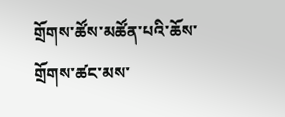གྲོགས་ཚོས་མཚོན་པའི་ཆོས་གྲོགས་ཚང་མས་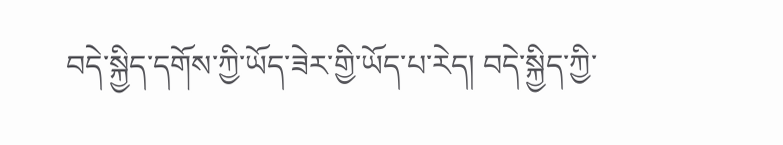བདེ་སྐྱིད་དགོས་ཀྱི་ཡོད་ཟེར་གྱི་ཡོད་པ་རེད། བདེ་སྐྱིད་ཀྱི་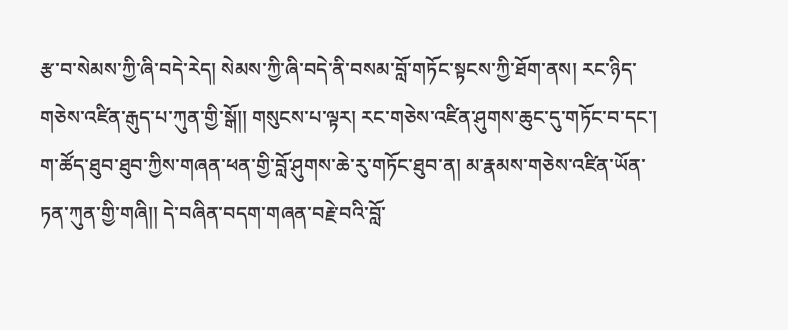རྩ་བ་སེམས་ཀྱི་ཞི་བདེ་རེད། སེམས་ཀྱི་ཞི་བདེ་ནི་བསམ་བློ་གཏོང་སྟངས་ཀྱི་ཐོག་ནས། རང་ཉིད་གཅེས་འཛིན་རྒུད་པ་ཀུན་གྱི་སྒོ།། གསུངས་པ་ལྟར། རང་གཅེས་འཛིན་ཤུགས་ཆུང་དུ་གཏོང་བ་དང་། ག་ཚོད་ཐུབ་ཐུབ་ཀྱིས་གཞན་ཕན་གྱི་བློ་ཤུགས་ཆེ་རུ་གཏོང་ཐུབ་ན། མ་རྣམས་གཅེས་འཛིན་ཡོན་ཏན་ཀུན་གྱི་གཞི།། དེ་བཞིན་བདག་གཞན་བརྗེ་བའི་བློ་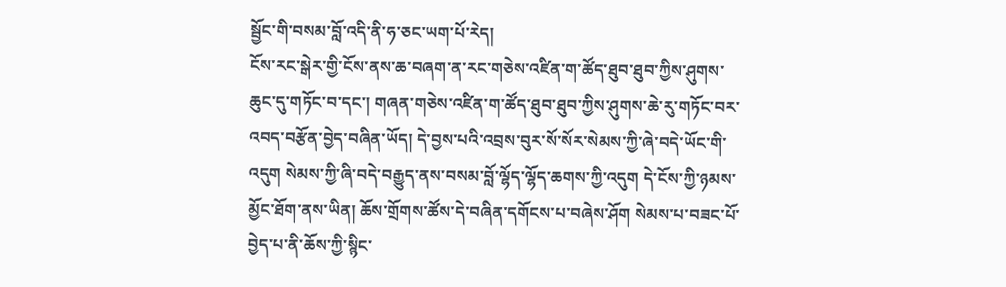སྦྱོང་གི་བསམ་བློ་འདི་ནི་ཧ་ཅང་ཡག་པོ་རེད།
ངོས་རང་སྒེར་གྱི་ངོས་ནས་ཆ་བཞག་ན་རང་གཅེས་འཛིན་ག་ཚོད་ཐུབ་ཐུབ་ཀྱིས་ཤུགས་ཆུང་དུ་གཏོང་བ་དང་། གཞན་གཅེས་འཛིན་ག་ཚོད་ཐུབ་ཐུབ་ཀྱིས་ཤུགས་ཆེ་རུ་གཏོང་བར་འབད་བརྩོན་བྱེད་བཞིན་ཡོད། དེ་བྱས་པའི་འབྲས་བུར་སོ་སོར་སེམས་ཀྱི་ཞེ་བདེ་ཡོང་གི་འདུག སེམས་ཀྱི་ཞི་བདེ་བརྒྱུད་ནས་བསམ་བློ་ལྷོད་ལྷོད་ཆགས་ཀྱི་འདུག དེ་ངོས་ཀྱི་ཉམས་མྱོང་ཐོག་ནས་ཡིན། ཆོས་གྲོགས་ཚོས་དེ་བཞིན་དགོངས་པ་བཞེས་ཤོག སེམས་པ་བཟང་པོ་བྱེད་པ་ནི་ཆོས་ཀྱི་སྙིང་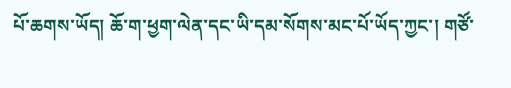པོ་ཆགས་ཡོད། ཆོ་ག་ཕྱག་ལེན་དང་ཡི་དམ་སོགས་མང་པོ་ཡོད་ཀྱང་། གཙོ་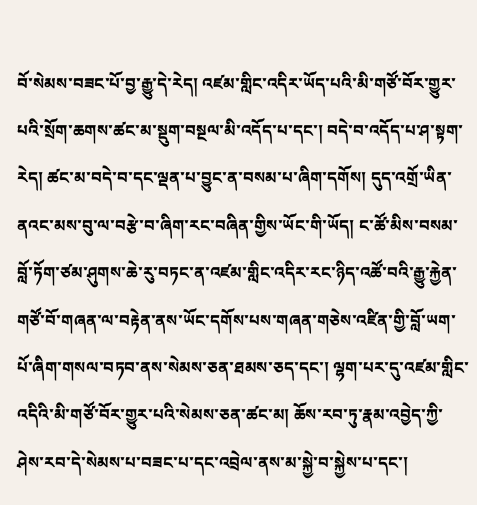བོ་སེམས་བཟང་པོ་བྱ་རྒྱུ་དེ་རེད། འཛམ་གླིང་འདིར་ཡོད་པའི་མི་གཙོ་བོར་གྱུར་པའི་སྲོག་ཆགས་ཚང་མ་སྡུག་བསྔལ་མི་འདོད་པ་དང་། བདེ་བ་འདོད་པ་ཤ་སྟག་རེད། ཚང་མ་བདེ་བ་དང་ལྡན་པ་བྱུང་ན་བསམ་པ་ཞིག་དགོས། དུད་འགྲོ་ཡིན་ནའང་མས་བུ་ལ་བརྩེ་བ་ཞིག་རང་བཞིན་གྱིས་ཡོང་གི་ཡོད། ང་ཚོ་མིས་བསམ་བློ་ཏོག་ཙམ་ཤུགས་ཆེ་རུ་བཏང་ན་འཛམ་གླིང་འདིར་རང་ཉིད་འཚོ་བའི་རྒྱུ་རྐྱེན་གཙོ་བོ་གཞན་ལ་བརྟེན་ནས་ཡོང་དགོས་པས་གཞན་གཅེས་འཛིན་གྱི་བློ་ཡག་པོ་ཞིག་གསལ་བཏབ་ནས་སེམས་ཅན་ཐམས་ཅད་དང་། ལྷག་པར་དུ་འཛམ་གླིང་འདིའི་མི་གཙོ་བོར་གྱུར་པའི་སེམས་ཅན་ཚང་མ། ཆོས་རབ་ཏུ་རྣམ་འབྱེད་ཀྱི་ཤེས་རབ་དེ་སེམས་པ་བཟང་པ་དང་འབྲེལ་ནས་མ་སྐྱེ་བ་སྐྱེས་པ་དང་།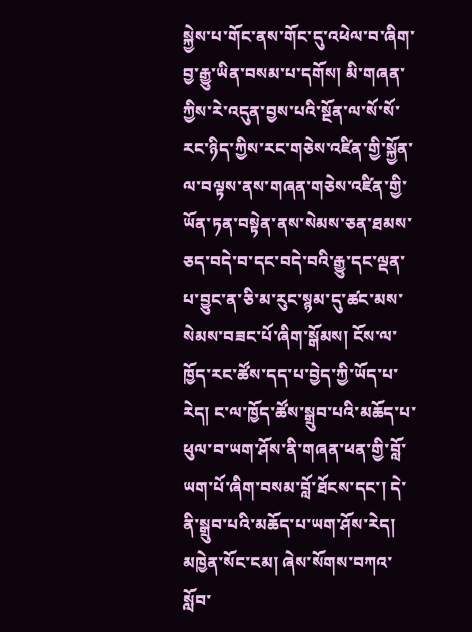སྐྱེས་པ་གོང་ནས་གོང་དུ་འཕེལ་བ་ཞིག་བྱ་རྒྱུ་ཡིན་བསམ་པ་དགོས། མི་གཞན་ཀྱིས་རེ་འདུན་བྱས་པའི་སྔོན་ལ་སོ་སོ་རང་ཉིད་ཀྱིས་རང་གཅེས་འཛིན་གྱི་སྐྱོན་ལ་བལྟས་ནས་གཞན་གཅེས་འཛིན་གྱི་ཡོན་ཏན་བསྟེན་ནས་སེམས་ཅན་ཐམས་ཅད་བདེ་བ་དང་བདེ་བའི་རྒྱུ་དང་ལྡན་པ་བྱུང་ན་ཅི་མ་རུང་སྙམ་དུ་ཚང་མས་སེམས་བཟང་པོ་ཞིག་སྒོམས། ངོས་ལ་ཁྱོད་རང་ཚོས་དད་པ་བྱེད་ཀྱི་ཡོད་པ་རེད། ང་ལ་ཁྱོད་ཚོས་སྒྲུབ་པའི་མཆོད་པ་ཕུལ་བ་ཡག་ཤོས་ནི་གཞན་ཕན་གྱི་བློ་ཡག་པོ་ཞིག་བསམ་བློ་ཐོངས་དང་། དེ་ནི་སྒྲུབ་པའི་མཆོད་པ་ཡག་ཤོས་རེད། མཁྱེན་སོང་ངམ། ཞེས་སོགས་བཀའ་སློབ་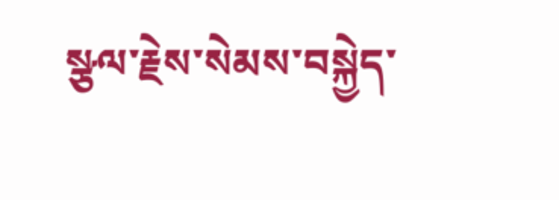སྩལ་རྗེས་སེམས་བསྐྱེད་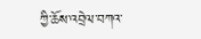ཀྱི་ཆོས་འབྲེལ་བཀའ་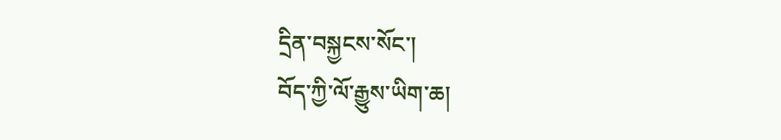དྲིན་བསྐྱངས་སོང་།
བོད་ཀྱི་ལོ་རྒྱུས་ཡིག་ཆ།